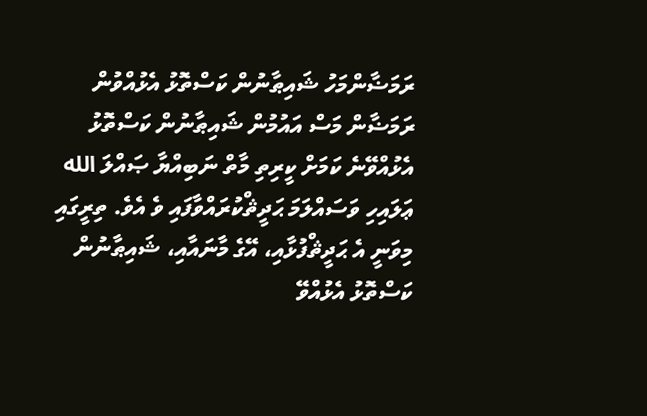ރަމަޟާންމަހު ޝައިޠާނުން ކަސްތޮޅު އެޅުއްވުން
ރަމަޟާން މަސް އައުމުން ޝައިޠާނުން ކަސްތޮޅު އެޅުއްވޭނެ ކަމަށް ކީރިތި މާތް ނަބިއްޔާ ޞައްލަ الله ޢަލައިހި ވަސައްލަމަ ޙަދީޘްކުރައްވާފައި ވެ އެވެ. ތިރީގައި މިވަނީ އެ ޙަދީޘްފުޅާއި، އޭގެ މާނައާއި، ޝައިޠާނުން ކަސްތޮޅު އެޅުއްވޭ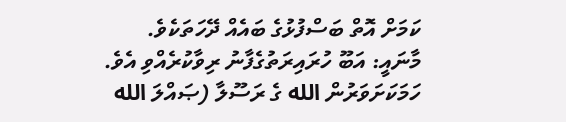ކަމަށް އޮތް ބަސްފުޅުގެ ބައެއް ދޭހަތަކެވެ.
މާނައީ: އަބޫ ހުރައިރަތުގެފާނު ރިވާކުރެއްވި އެވެ. ހަމަކަށަވަރުން الله ގެ ރަސޫލާ (ޞައްލަ الله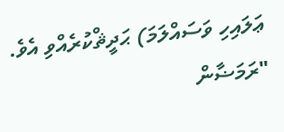ޢަލައިހި ވަސައްލަމަ) ޙަދީޘްކުރެއްވި އެވެ. "ރަމަޟާން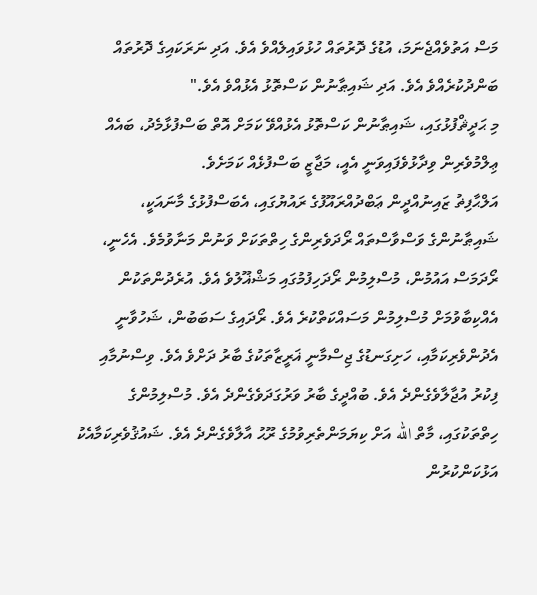މަސް އަތުވެއްޖެނަމަ، އުޑުގެ ދޮރުތައް ހުޅުވައިލެއްވެ އެވެ. އަދި ނަރަކައިގެ ދޮރުތައް ބަންދުކުރެއްވެ އެވެ. އަދި ޝައިޠާނުން ކަސްތޮޅު އެޅުއްވެ އެވެ."
މި ޙަދީޘްފުޅުގައި، ޝައިޠާނުން ކަސްތޮޅު އެޅުއްވޭ ކަމަށް އޮތް ބަސްފުޅާމެދު، ބައެއް ޢިލްމުވެރިން ވިދާޅުވެފައިވަނީ އެއީ، މަޖާޒީ ބަސްފުޅެއް ކަމަށެވެ.
އަލްޙާފިޡު ޒައިނުއްދީން ޢަބްދުއްރައޫފުގެ ރައުޔުގައި، އެބަސްފުޅުގެ މާނައަކީ، ޝައިޠާނުންގެ ވަސްވާސްތައް ރޯދަވެރިންގެ ހިތްތަކަށް ވަނުން މަނާވުމެވެ. އެހެނީ، ރޯދަމަސް އައުމުން، މުސްލިމުން ރޯދަހިފުމުގައި މަޝްޣޫލުވެ އެވެ. އުރެދުންތަކުން އެއްކިބާވުމަށް މުސްލިމުން މަސައްކަތްކުރެ އެވެ. ރޯދައިގެ ސަބަބުން، ޝަހުވާނީ އެދުންވެރިކަމާއި، ހަށިގަނޑުގެ ޖިސްމާނީ ޣަރީޒާތަކުގެ ބާރު ދަށްވެ އެވެ. ވިސްނުމާއި ފިކުރު އުޖާލާވެގެންދެ އެވެ. ބުއްދީގެ ބާރު ވަރުގަދަވެގެންދެ އެވެ. މުސްލިމުންގެ ހިތްތަކުގައި، މާތް الله އަށް ކިޔަމަންތެރިވުމުގެ ރޫޙު އާލާވެގެންދެ އެވެ. ޝައުޤުވެރިކަމާއެކު އަޅުކަންކުރުން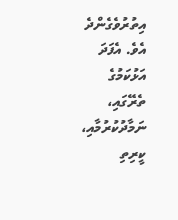އިތުރުވެގެންދެ އެވެ. އެފަދަ އަޅުކަމުގެ ތެރޭގައި، ނަމާދުކުރުމާއި، ކީރިތި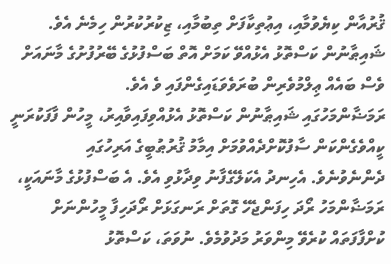ޤުރުއާން ކިޔެވުމާއި، އިޢުތިކާފަށް ތިބުމާއި، ޒިކުރުކުރުން ހިމެނެ އެވެ.
ޝައިޠާނުން ކަސްތޮޅު އެޅުއްވޭ ކަމަށް އޮތް ބަސްފުޅުގެ ބޭރުފުށުގެ މާނައަށް ވެސް ބައެއް ޢިލްމުވެރިން ބުރަވެވަޑައިގެންފައި ވެ އެވެ.
ރަމަޟާންމަހުގައި ޝައިޠާނުން ކަސްތޮޅު އެޅުއްވިފައިވާއިރު، މީހުން ފާފަކުރަނީ ކީއްވެގެންކަން ސާފުކޮށްދެއްވުމަށް އިމާމު ޤުރުޠުބީގެ އަރިހުގައި ދެންނެވުނެވެ. އެހިނދު އެކަލޭގެފާނު ވިދާޅުވި އެވެ. އެ ބަސްފުޅުގެ މާނައަކީ، ރަމަޟާންމަހު ރޯދަ ހިފަންޖެހޭ ގޮތަށް ރަނގަޅަށް ރޯދަހިފާ މީހުންނަށް ކުށްފާފަތައް ކުރެވޭ މިންވަރު މަދުވުމެވެ. ނުވަތަ، ކަސްތޮޅު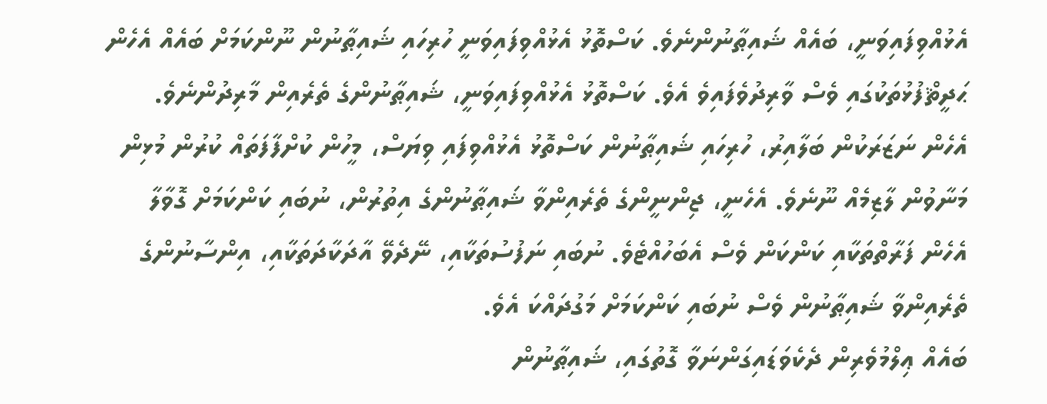އެޅުއްވިފައިވަނީ، ބައެއް ޝައިޠާނުންނެވެ. ކަސްތޮޅު އެޅުއްވިފައިވަނީ ހުރިހައި ޝައިޠާނުން ނޫންކަމަށް ބައެއް އެހެން ޙަދީޘްފުޅުތަކުގައި ވެސް ވާރިދުވެފައިވެ އެވެ. ކަސްތޮޅު އެޅުއްވިފައިވަނީ، ޝައިޠާނުންގެ ތެރެއިން މާރިދުންނެވެ. އެހެން ނަޒަރަކުން ބަލާއިރު، ހުރިހައި ޝައިޠާނުން ކަސްތޮޅު އެޅުއްވިފައި ވިޔަސް، މީހުން ކުށްފާފަތައް ކުރުން މުޅިން މަނާވުން ލާޒިމެއް ނޫނެވެ. އެހެނީ، ޖިންނީންގެ ތެރެއިންވާ ޝައިޠާނުންގެ އިތުރުން، ނުބައި ކަންކަމަށް ގޮވާލާ އެހެން ފަރާތްތަކާއި ކަންކަން ވެސް އެބަހުއްޓެވެ. ނުބައި ނަފުސުތަކާއި، ނޭދެވޭ އާދަކާދަތަކާއި، އިންސާނުންގެ ތެރެއިންވާ ޝައިޠާނުން ވެސް ނުބައި ކަންކަމަށް މަގުދައްކަ އެވެ.
ބައެއް ޢިލްމުވެރިން ދެކެވަޑައިގަންނަވާ ގޮތުގައި، ޝައިޠާނުން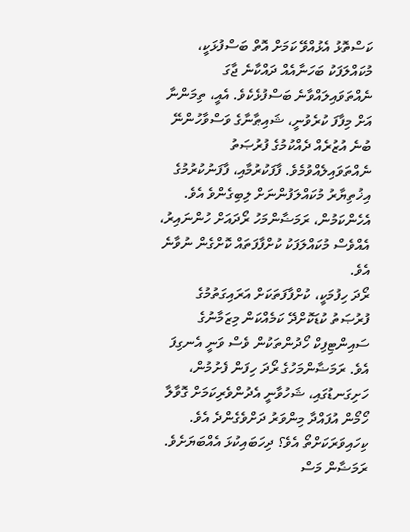ކަސްތޮޅު އެޅުއްވޭ ކަމަށް އޮތް ބަސްފުޅަކީ، މުކައްލަފަކު ބަހަނާއެއް ދައްކާނެ ޖާގަ ނެއްތަވައިލައްވާނެ ބަސްފުޅެކެވެ. އެއީ، ތިމަންނާ އަށް މިފާފަ ކުރެވުނީ، ޝައިޠާނާގެ ވަސްވާހުންނޭ ބުނެ އުޒުރެއް ދެއްކުމުގެ ފުރުޞަތު ނެއްތަވައިލެއްވުމެވެ. ފާފަކުރުމާއި، ފާފަނުކުރުމުގެ އިޚުތިޔާރު މުކައްލަފުންނަށް ލިބިގެންވެ އެވެ. އެހެންކަމުން، ރަމަޟާންމަހު ރޯދައަށް ހުންނައިރު، އެއްވެސް މުކައްލަފަކު ކުށްފާފަތައް ކޮށްގެން ނުވާނެ އެވެ.
ރޯދަ ހިފުމަކީ، ކުށްފާފަތަކަށް އަރައިގަތުމުގެ ފުރުޞަތު ކުޑަކޮށްދޭ ކަމެއްކަން މިޒަމާނުގެ ސައިންޓިފިކް ހޯދުންތަކުން ވެސް ވަނީ އެނގިފަ އެވެ. ރަމަޟާންމަހުގެ ރޯދަ ހިފަން ފެށުމުން، ހަށިގަނޑުގައި، ޝަހުވާނީ އެދުންވެރިކަމަށް ގޮވާލާ ހޯމޯން އުފައްދާ މިންވަރު ދަށްވެގެންދެ އެވެ. ކިހައިވަރަކަށްތޯ އެވެ؟ ދިހަބައިކުޅަ އެއްބަޔަށެވެ. ރަމަޟާން މަސް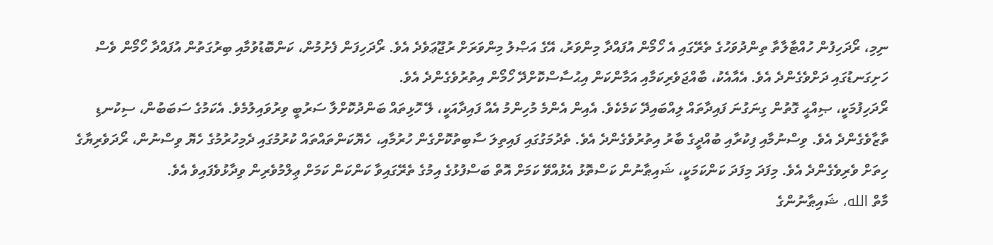ނިމި، ރޯދަހިފުން ހުއްޓާލާތާ ތިންދުވަހުގެ ތެރޭގައި އެ ހޯމޯން އުފައްދާ މިންވަރު، އޭގެ އަޞްލު މިންވަރަށް ރުޖޫޢަވެދެ އެވެ. ރޯދަހިފަން ފެށުމުން، ކަންބޮޑުވުމާއި ބިރުގަތުން އުފައްދާ ހޯމޯން ވެސް ހަށިގަނޑުގައި ދަށްވެގެންދެ އެވެ. އެއާއެކު، ބާއްޖަވެރިކަމާއި އަމާންކަން އިޙުސާސްކޮށްދޭ ހޯމޯން އިތުރުވެގެންދެ އެވެ.
ރޯދަހިފުމަކީ، ޞިއްޙީ ގޮތުން ގިނަގުނަ ފައިދާތައް ލިއްބައިދޭ ކަމެކެވެ. އެއިން އެންމެ މުހިންމު އެއް ފައިދާއަކީ، ލޭ ހޮޅިތައް ބަންދުކޮށްލާ ސަރުބީ ވިރުވައިލުމެވެ. އެކަމުގެ ސަބަބުން، ސިކުނޑި ތާޒާވެގެންދެ އެވެ. ވިސްނުމާއި ފިކުރާއި ބުއްދީގެ ބާރު އިތުރުވެގެންދެ އެވެ. ތެދުމަގުގައި ފައިތިލަ ސާބިތުކޮށްގެން ހުރުމާއި، ހެޔޮކަންތައްތައް ކުރުމުގައި ދެމިހުރުމުގެ ހެޔޮ ވިސްނުން، ރޯދަވެރިޔާގެ ހިތަށް ވެރިވެގެންދެ އެވެ. މިފަދަ މިފަދަ ކަންކަމަކީ، ޝައިޠާނުން ކަސްތޮޅު އެޅުއްވޭ ކަމަށް އޮތް ބަސްފުޅުގެ އިމުގެ ތެރޭގައިވާ ކަންކަން ކަމަށް ޢިލްމުވެރިން ވިދާޅުވެފައިވެ އެވެ.
މާތް الله، ޝައިޠާނުންގެ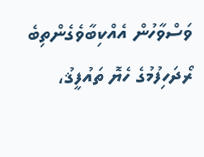ވަސްވާހުން އެއްކިބާވެގެންތިބެ ރޯދަހިފުމުގެ ހެޔޮ ތައުފީޤު،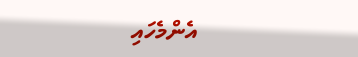އެންމެހައި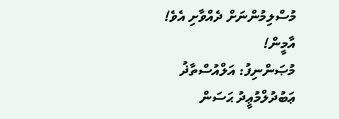މުސްލިމުންނަށް ދެއްވާށި އެވެ! އާމީން!
މުޞަންނިފު: އަލްއުސްތާޛު ޢަބުދުލްމުޢީދު ޙަސަން